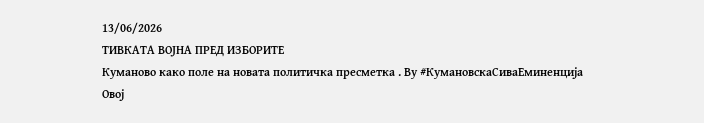13/06/2026
ТИВКАТА ВОЈНА ПРЕД ИЗБОРИТЕ
Куманово како поле на новата политичка пресметка . Ву #КумановскаСиваЕминенција
Овој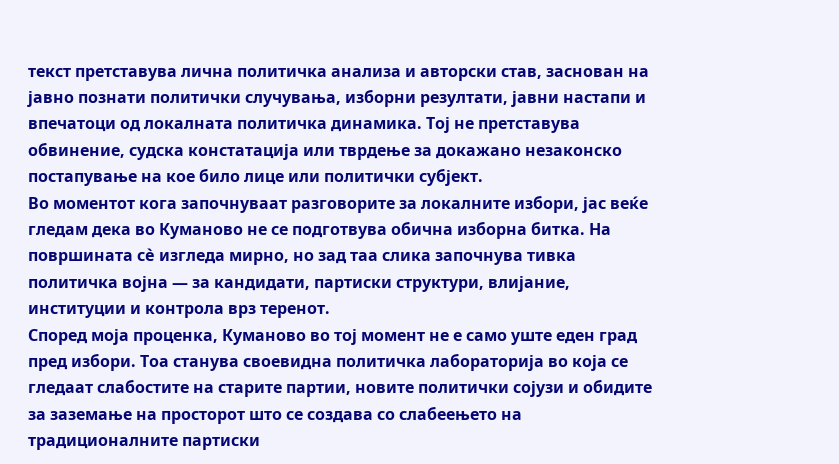текст претставува лична политичка анализа и авторски став, заснован на јавно познати политички случувања, изборни резултати, јавни настапи и впечатоци од локалната политичка динамика. Тој не претставува обвинение, судска констатација или тврдење за докажано незаконско постапување на кое било лице или политички субјект.
Во моментот кога започнуваат разговорите за локалните избори, јас веќе гледам дека во Куманово не се подготвува обична изборна битка. На површината сè изгледа мирно, но зад таа слика започнува тивка политичка војна — за кандидати, партиски структури, влијание, институции и контрола врз теренот.
Според моја проценка, Куманово во тој момент не е само уште еден град пред избори. Тоа станува своевидна политичка лабораторија во која се гледаат слабостите на старите партии, новите политички сојузи и обидите за заземање на просторот што се создава со слабеењето на традиционалните партиски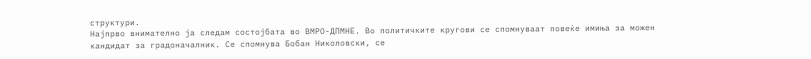структури.
Најпрво внимателно ја следам состојбата во ВМРО-ДПМНЕ. Во политичките кругови се спомнуваат повеќе имиња за можен кандидат за градоначалник. Се спомнува Бобан Николовски, се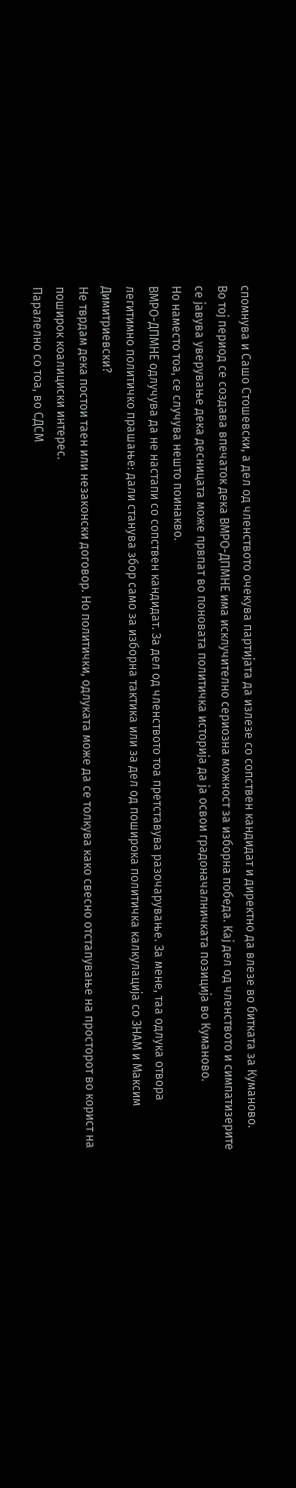спомнува и Сашо Стошевски, а дел од членството очекува партијата да излезе со сопствен кандидат и директно да влезе во битката за Куманово.
Во тој период се создава впечаток дека ВМРО-ДПМНЕ има исклучително сериозна можност за изборна победа. Кај дел од членството и симпатизерите се јавува уверување дека десницата може првпат во поновата политичка историја да ја освои градоначалничката позиција во Куманово.
Но наместо тоа, се случува нешто поинакво.
ВМРО-ДПМНЕ одлучува да не настапи со сопствен кандидат. За дел од членството тоа претставува разочарување. За мене, таа одлука отвора легитимно политичко прашање: дали станува збор само за изборна тактика или за дел од поширока политичка калкулација со ЗНАМ и Максим Димитриевски?
Не тврдам дека постои таен или незаконски договор. Но политички, одлуката може да се толкува како свесно отстапување на просторот во корист на поширок коалициски интерес.
Паралелно со тоа, во СДСМ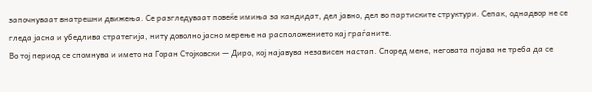започнуваат внатрешни движења. Се разгледуваат повеќе имиња за кандидат, дел јавно, дел во партиските структури. Сепак, однадвор не се гледа јасна и убедлива стратегија, ниту доволно јасно мерење на расположението кај граѓаните.
Во тој период се спомнува и името на Горан Стојковски — Диро, кој најавува независен настап. Според мене, неговата појава не треба да се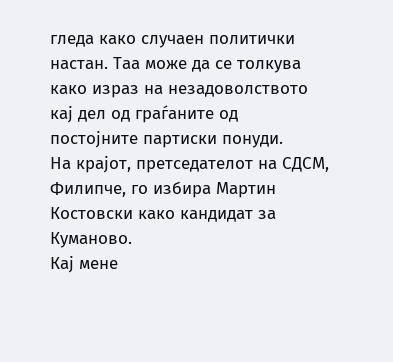гледа како случаен политички настан. Таа може да се толкува како израз на незадоволството кај дел од граѓаните од постојните партиски понуди.
На крајот, претседателот на СДСМ, Филипче, го избира Мартин Костовски како кандидат за Куманово.
Кај мене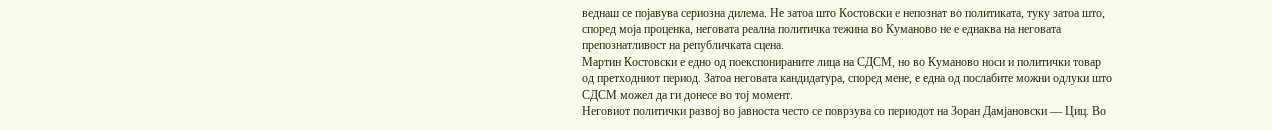веднаш се појавува сериозна дилема. Не затоа што Костовски е непознат во политиката, туку затоа што, според моја проценка, неговата реална политичка тежина во Куманово не е еднаква на неговата препознатливост на републичката сцена.
Мартин Костовски е едно од поекспонираните лица на СДСМ, но во Куманово носи и политички товар од претходниот период. Затоа неговата кандидатура, според мене, е една од послабите можни одлуки што СДСМ можел да ги донесе во тој момент.
Неговиот политички развој во јавноста често се поврзува со периодот на Зоран Дамјановски — Циц. Во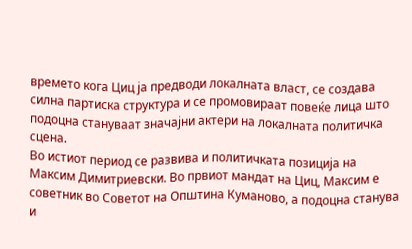времето кога Циц ја предводи локалната власт, се создава силна партиска структура и се промовираат повеќе лица што подоцна стануваат значајни актери на локалната политичка сцена.
Во истиот период се развива и политичката позиција на Максим Димитриевски. Во првиот мандат на Циц, Максим е советник во Советот на Општина Куманово, а подоцна станува и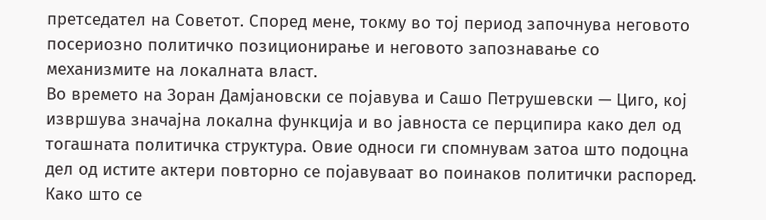претседател на Советот. Според мене, токму во тој период започнува неговото посериозно политичко позиционирање и неговото запознавање со механизмите на локалната власт.
Во времето на Зоран Дамјановски се појавува и Сашо Петрушевски — Циго, кој извршува значајна локална функција и во јавноста се перципира како дел од тогашната политичка структура. Овие односи ги спомнувам затоа што подоцна дел од истите актери повторно се појавуваат во поинаков политички распоред.
Како што се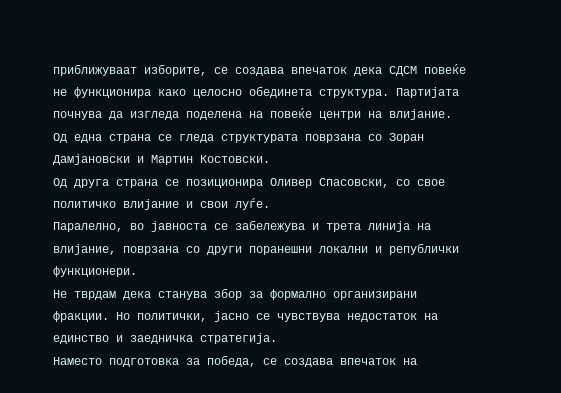приближуваат изборите, се создава впечаток дека СДСМ повеќе не функционира како целосно обединета структура. Партијата почнува да изгледа поделена на повеќе центри на влијание.
Од една страна се гледа структурата поврзана со Зоран Дамјановски и Мартин Костовски.
Од друга страна се позиционира Оливер Спасовски, со свое политичко влијание и свои луѓе.
Паралелно, во јавноста се забележува и трета линија на влијание, поврзана со други поранешни локални и републички функционери.
Не тврдам дека станува збор за формално организирани фракции. Но политички, јасно се чувствува недостаток на единство и заедничка стратегија.
Наместо подготовка за победа, се создава впечаток на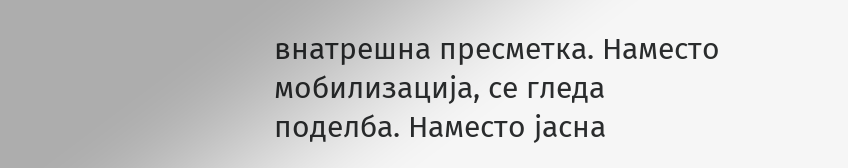внатрешна пресметка. Наместо мобилизација, се гледа поделба. Наместо јасна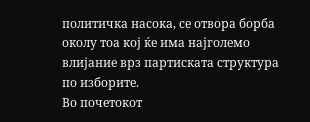политичка насока, се отвора борба околу тоа кој ќе има најголемо влијание врз партиската структура по изборите.
Во почетокот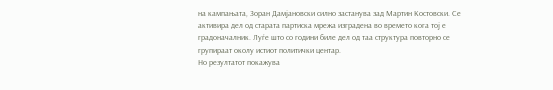на кампањата, Зоран Дамјановски силно застанува зад Мартин Костовски. Се активира дел од старата партиска мрежа изградена во времето кога тој е градоначалник. Луѓе што со години биле дел од таа структура повторно се групираат околу истиот политички центар.
Но резултатот покажува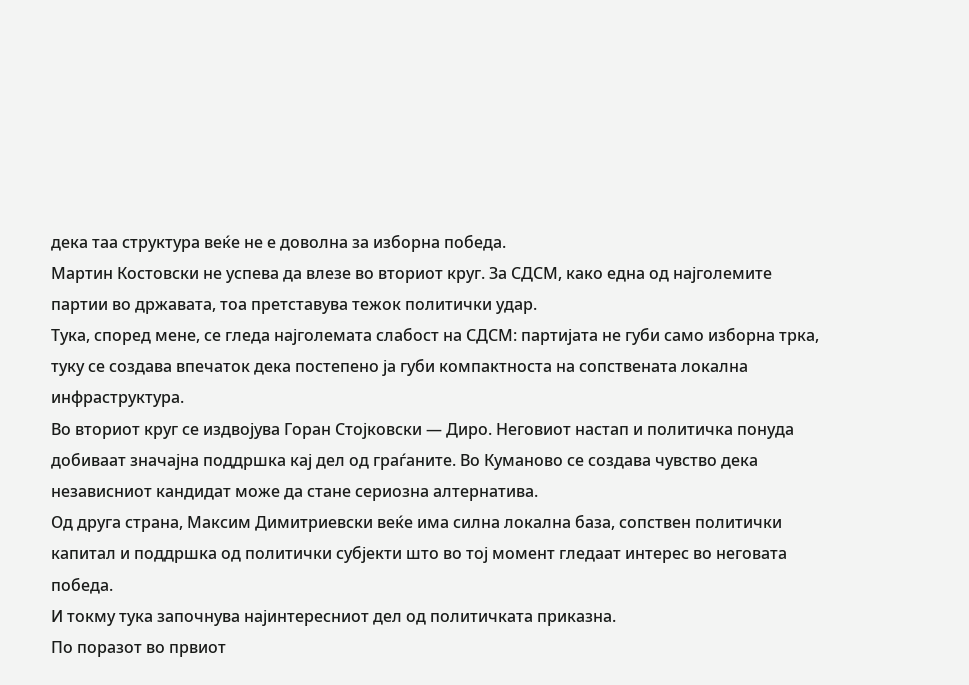дека таа структура веќе не е доволна за изборна победа.
Мартин Костовски не успева да влезе во вториот круг. За СДСМ, како една од најголемите партии во државата, тоа претставува тежок политички удар.
Тука, според мене, се гледа најголемата слабост на СДСМ: партијата не губи само изборна трка, туку се создава впечаток дека постепено ја губи компактноста на сопствената локална инфраструктура.
Во вториот круг се издвојува Горан Стојковски — Диро. Неговиот настап и политичка понуда добиваат значајна поддршка кај дел од граѓаните. Во Куманово се создава чувство дека независниот кандидат може да стане сериозна алтернатива.
Од друга страна, Максим Димитриевски веќе има силна локална база, сопствен политички капитал и поддршка од политички субјекти што во тој момент гледаат интерес во неговата победа.
И токму тука започнува најинтересниот дел од политичката приказна.
По поразот во првиот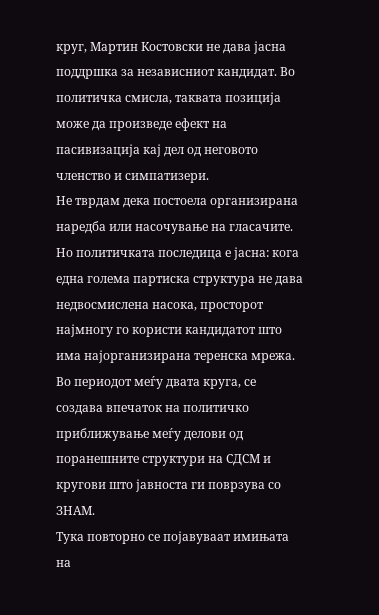круг, Мартин Костовски не дава јасна поддршка за независниот кандидат. Во политичка смисла, таквата позиција може да произведе ефект на пасивизација кај дел од неговото членство и симпатизери.
Не тврдам дека постоела организирана наредба или насочување на гласачите. Но политичката последица е јасна: кога една голема партиска структура не дава недвосмислена насока, просторот најмногу го користи кандидатот што има најорганизирана теренска мрежа.
Во периодот меѓу двата круга, се создава впечаток на политичко приближување меѓу делови од поранешните структури на СДСМ и кругови што јавноста ги поврзува со ЗНАМ.
Тука повторно се појавуваат имињата на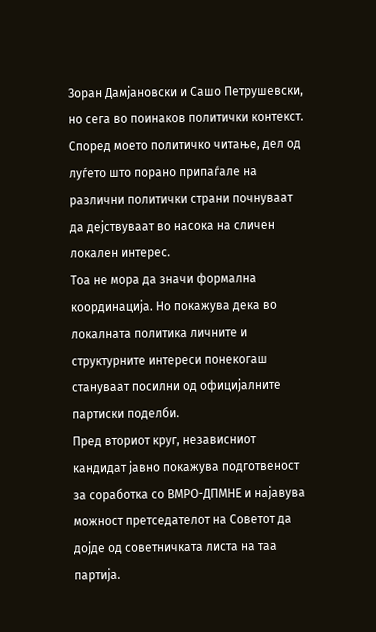Зоран Дамјановски и Сашо Петрушевски, но сега во поинаков политички контекст.
Според моето политичко читање, дел од луѓето што порано припаѓале на различни политички страни почнуваат да дејствуваат во насока на сличен локален интерес.
Тоа не мора да значи формална координација. Но покажува дека во локалната политика личните и структурните интереси понекогаш стануваат посилни од официјалните партиски поделби.
Пред вториот круг, независниот кандидат јавно покажува подготвеност за соработка со ВМРО-ДПМНЕ и најавува можност претседателот на Советот да дојде од советничката листа на таа партија.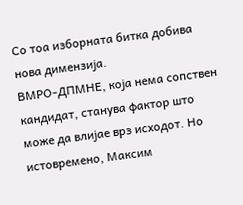Со тоа изборната битка добива нова димензија.
ВМРО-ДПМНЕ, која нема сопствен кандидат, станува фактор што може да влијае врз исходот. Но истовремено, Максим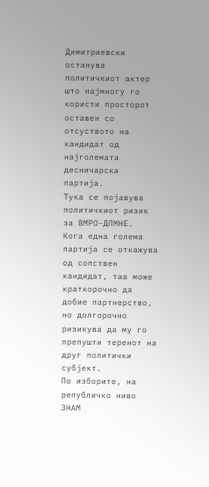Димитриевски останува политичкиот актер што најмногу го користи просторот оставен со отсуството на кандидат од најголемата десничарска партија.
Тука се појавува политичкиот ризик за ВМРО-ДПМНЕ.
Кога една голема партија се откажува од сопствен кандидат, таа може краткорочно да добие партнерство, но долгорочно ризикува да му го препушти теренот на друг политички субјект.
По изборите, на републичко ниво ЗНАМ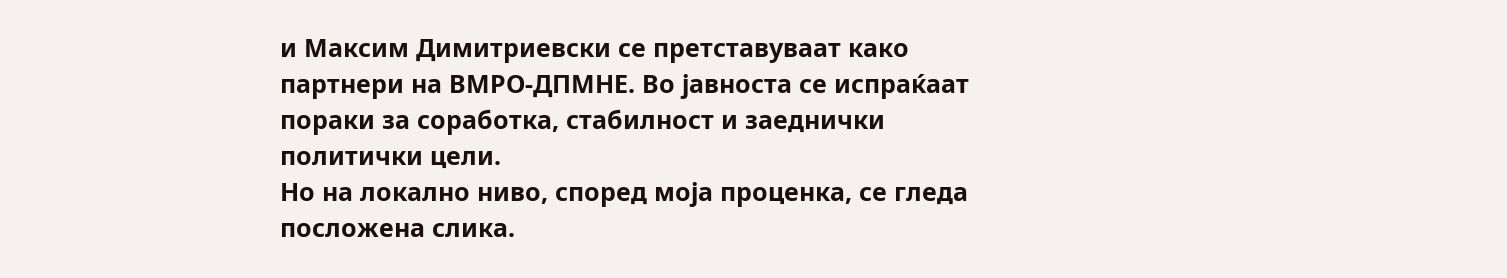и Максим Димитриевски се претставуваат како партнери на ВМРО-ДПМНЕ. Во јавноста се испраќаат пораки за соработка, стабилност и заеднички политички цели.
Но на локално ниво, според моја проценка, се гледа посложена слика.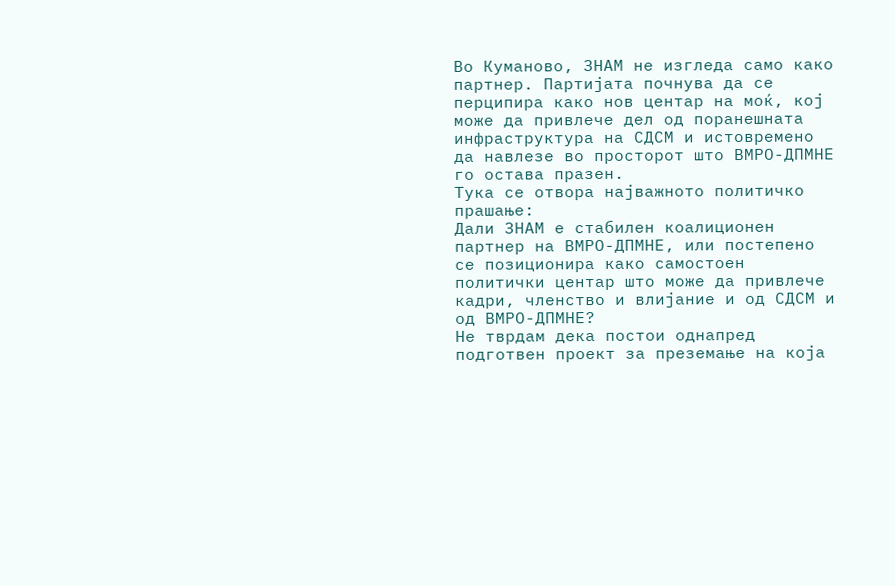Во Куманово, ЗНАМ не изгледа само како партнер. Партијата почнува да се перципира како нов центар на моќ, кој може да привлече дел од поранешната инфраструктура на СДСМ и истовремено да навлезе во просторот што ВМРО-ДПМНЕ го остава празен.
Тука се отвора најважното политичко прашање:
Дали ЗНАМ е стабилен коалиционен партнер на ВМРО-ДПМНЕ, или постепено се позиционира како самостоен политички центар што може да привлече кадри, членство и влијание и од СДСМ и од ВМРО-ДПМНЕ?
Не тврдам дека постои однапред подготвен проект за преземање на која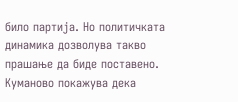било партија. Но политичката динамика дозволува такво прашање да биде поставено.
Куманово покажува дека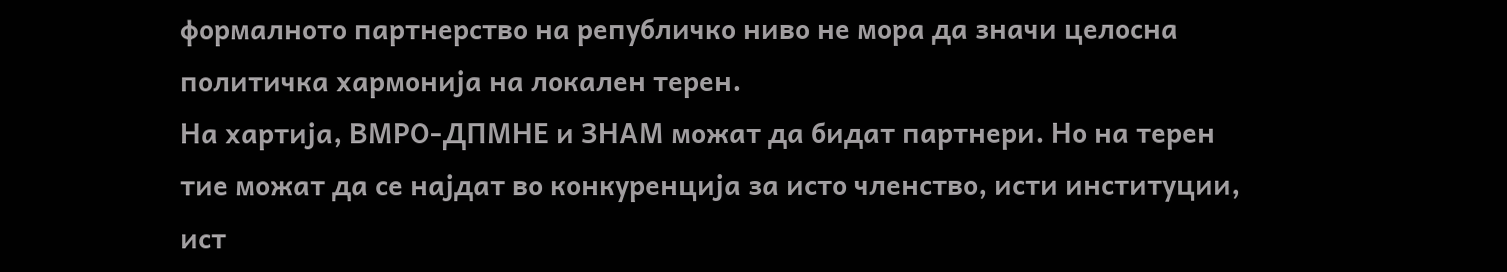формалното партнерство на републичко ниво не мора да значи целосна политичка хармонија на локален терен.
На хартија, ВМРО-ДПМНЕ и ЗНАМ можат да бидат партнери. Но на терен тие можат да се најдат во конкуренција за исто членство, исти институции, ист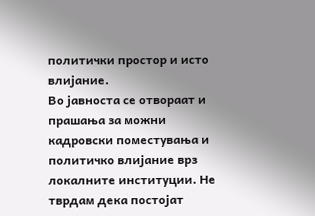политички простор и исто влијание.
Во јавноста се отвораат и прашања за можни кадровски поместувања и политичко влијание врз локалните институции. Не тврдам дека постојат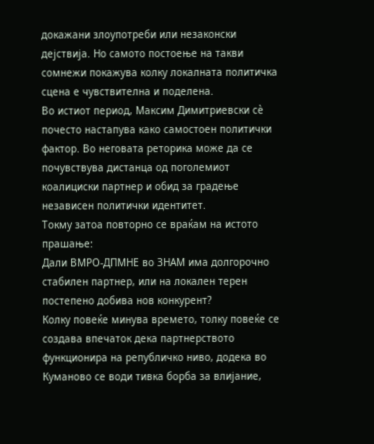докажани злоупотреби или незаконски дејствија. Но самото постоење на такви сомнежи покажува колку локалната политичка сцена е чувствителна и поделена.
Во истиот период, Максим Димитриевски сè почесто настапува како самостоен политички фактор. Во неговата реторика може да се почувствува дистанца од поголемиот коалициски партнер и обид за градење независен политички идентитет.
Токму затоа повторно се враќам на истото прашање:
Дали ВМРО-ДПМНЕ во ЗНАМ има долгорочно стабилен партнер, или на локален терен постепено добива нов конкурент?
Колку повеќе минува времето, толку повеќе се создава впечаток дека партнерството функционира на републичко ниво, додека во Куманово се води тивка борба за влијание,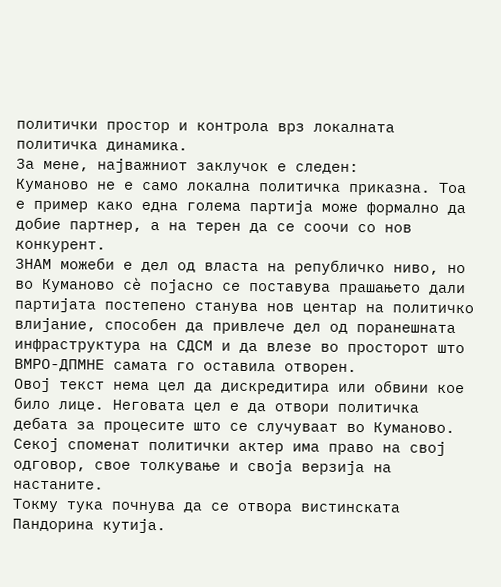политички простор и контрола врз локалната политичка динамика.
За мене, најважниот заклучок е следен:
Куманово не е само локална политичка приказна. Тоа е пример како една голема партија може формално да добие партнер, а на терен да се соочи со нов конкурент.
ЗНАМ можеби е дел од власта на републичко ниво, но во Куманово сè појасно се поставува прашањето дали партијата постепено станува нов центар на политичко влијание, способен да привлече дел од поранешната инфраструктура на СДСМ и да влезе во просторот што ВМРО-ДПМНЕ самата го оставила отворен.
Овој текст нема цел да дискредитира или обвини кое било лице. Неговата цел е да отвори политичка дебата за процесите што се случуваат во Куманово. Секој споменат политички актер има право на свој одговор, свое толкување и своја верзија на настаните.
Токму тука почнува да се отвора вистинската Пандорина кутија.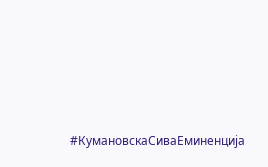#КумановскаСиваЕминенција